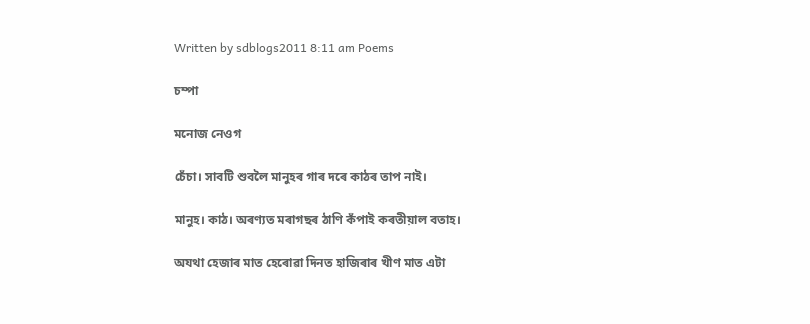Written by sdblogs2011 8:11 am Poems

চম্পা

মনোজ নেওগ

চেঁচা। সাবটি শুবলৈ মানুহৰ গাৰ দৰে কাঠৰ তাপ নাই।

মানুহ। কাঠ। অৰণ্যত মৰাগছৰ ঠাণি কঁপাই কৰতীয়াল বতাহ।

অযথা হেজাৰ মাত হেৰোৱা দিনত হাজিৰাৰ খীণ মাত এটা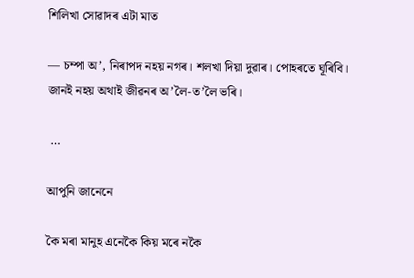শিলিখা সোৱাদৰ এটা মাত

— চম্পা অ’, নিৰাপদ নহয় নগৰ। শলখা দিয়া দুৱাৰ। পোহৰতে ঘূৰিবি। জানই নহয় অথাই জীৱনৰ অ’লৈ-ত’লৈ ভৰি।

 …

আপুনি জানেনে

কৈ মৰা মানুহ এনেকৈ কিয় মৰে নকৈ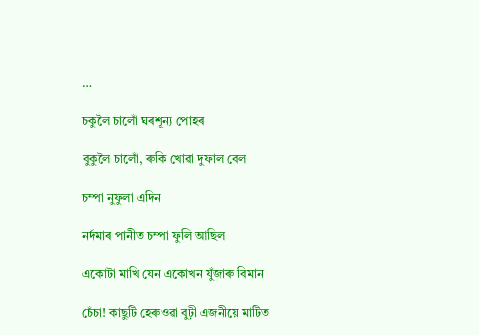…

চকুলৈ চালোঁ ঘৰশূন্য পোহৰ

বুকুলৈ চালোঁ, ৰুকি খোৱা দুফাল বেল

চম্পা নুফুলা এদিন

নৰ্দমাৰ পানীত চম্পা ফুলি আছিল

একোটা মাখি যেন একোখন যুঁজাৰু বিমান

চেঁচা! কাছুটি হেৰুওৱা বুঢ়ী এজনীয়ে মাটিত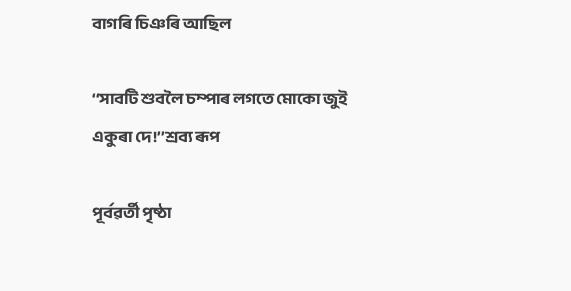বাগৰি চিঞৰি আছিল

‘‘সাবটি শুবলৈ চম্পাৰ লগতে মোকো জুই একুৰা দে!’’শ্ৰব্য ৰূপ

পূৰ্বৱৰ্তী পৃষ্ঠা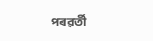পৰৱৰ্তী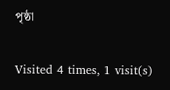পৃষ্ঠা

Visited 4 times, 1 visit(s)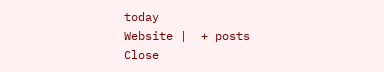today
Website |  + posts
Close